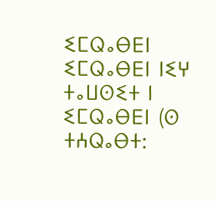ⵉⵎⵕⴰⴱⴹⵏ
ⵉⵎⵕⴰⴱⴹⵏ ⵏⵉⵖ ⵜⴰⵡⵙⵉⵜ ⵏ ⵉⵎⵕⴰⴱⴹⵏ (ⵙ ⵜⵄⵕⴰⴱⵜ: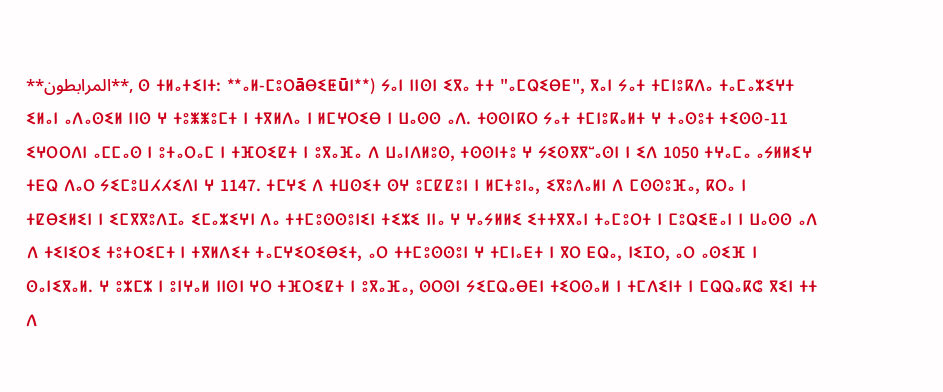**المرابطون**, ⵙ ⵜⵍⴰⵜⵉⵏⵜ: **ⴰⵍ-ⵎⵓⵔāⴱⵉⵟūⵏ**) ⵢⴰⵏ ⵏⵏⵙⵏ ⵉⴳⴰ ⵜⵜ "ⴰⵎⵕⵉⴱⴹ", ⴳⴰⵏ ⵢⴰⵜ ⵜⵎⵏⵓⴽⴷⴰ ⵜⴰⵎⴰⵣⵉⵖⵜ ⵉⵍⴰⵏ ⴰⴷⴰⵙⵉⵍ ⵏⵏⵙ ⵖ ⵜⵓⵥⵥⵓⵎⵜ ⵏ ⵜⴳⵍⴷⴰ ⵏ ⵍⵎⵖⵔⵉⴱ ⵏ ⵡⴰⵙⵙ ⴰⴷ. ⵜⵙⵙⵏⴽⵔ ⵢⴰⵜ ⵜⵎⵏⵓⴽⴰⵍⵜ ⵖ ⵜⴰⵙⵓⵜ ⵜⵉⵙⵙ-11 ⵉⵖⵔⵔⴷⵏ ⴰⵎⵎⴰⵙ ⵏ ⵓⵜⴰⵔⴰⵎ ⵏ ⵜⴼⵔⵉⵇⵜ ⵏ ⵓⴳⴰⴼⴰ ⴷ ⵡⴰⵏⴷⵍⵓⵙ, ⵜⵙⵙⵏⵜⵓ ⵖ ⵢⵉⵙⴳⴳⵯⴰⵙⵏ ⵏ ⵉⴷ 1050 ⵜⵖⴰⵎⴰ ⴰⵢⵍⵍⵉⵖ ⵜⴹⵕ ⴷⴰⵔ ⵢⵉⵎⵓⵡⵃⵃⵉⴷⵏ ⵖ 1147. ⵜⵎⵖⵉ ⴷ ⵜⵡⵙⵉⵜ ⵙⵖ ⵓⵎⵇⵇⵓⵏ ⵏ ⵍⵎⵜⵓⵏⴰ, ⵉⴳⵓⴷⴰⵍⵏ ⴷ ⵎⵙⵙⵓⴼⴰ, ⴽⵔⴰ ⵏ ⵜⵇⴱⵉⵍⵉⵏ ⵏ ⵉⵎⴳⴳⵓⴷⵊⴰ ⵉⵎⴰⵣⵉⵖⵏ ⴷⴰ ⵜⵜⵎⵓⵙⵙⵓⵏⵉⵏ ⵜⵉⵣⵉ ⵏⵏⴰ ⵖ ⵖⴰⵢⵍⵍⵉ ⵉⵜⵜⴳⴳⴰⵏ ⵜⴰⵎⵓⵔⵜ ⵏ ⵎⵓⵕⵉⵟⴰⵏ ⵏ ⵡⴰⵙⵙ ⴰⴷ ⴷ ⵜⵉⵏⵉⵔⵉ ⵜⵓⵜⵔⵉⵎⵜ ⵏ ⵜⴳⵍⴷⵉⵜ ⵜⴰⵎⵖⵉⵔⵉⴱⵉⵜ, ⴰⵔ ⵜⵜⵎⵓⵙⵙⵓⵏ ⵖ ⵜⵎⵏⴰⴹⵜ ⵏ ⴳⵔ ⴹⵕⴰ, ⵏⵉⵊⵔ, ⴰⵔ ⴰⵙⵉⴼ ⵏ ⵙⴰⵏⵉⴳⴰⵍ. ⵖ ⵓⵣⵎⵣ ⵏ ⵓⵏⵖⴰⵍ ⵏⵏⵙⵏ ⵖⵔ ⵜⴼⵔⵉⵇⵜ ⵏ ⵓⴳⴰⴼⴰ, ⵙⵔⵙⵏ ⵢⵉⵎⵕⴰⴱⴹⵏ ⵜⵉⵔⵙⴰⵍ ⵏ ⵜⵎⴷⵉⵏⵜ ⵏ ⵎⵕⵕⴰⴽⵛ ⴳⵉⵏ ⵜⵜ ⴷ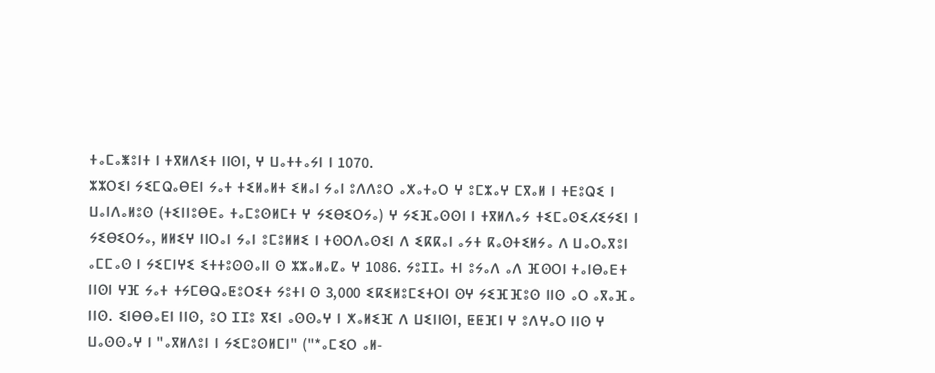ⵜⴰⵎⴰⵥⵓⵏⵜ ⵏ ⵜⴳⵍⴷⵉⵜ ⵏⵏⵙⵏ, ⵖ ⵡⴰⵜⵜⴰⵢⵏ ⵏ 1070.
ⵣⵣⵔⵉⵏ ⵢⵉⵎⵕⴰⴱⴹⵏ ⵢⴰⵜ ⵜⵉⵍⴰⵍⵜ ⵉⵍⴰⵏ ⵢⴰⵏ ⵓⴷⴷⵓⵔ ⴰⵅⴰⵜⴰⵔ ⵖ ⵓⵎⵣⴰⵖ ⵎⴳⴰⵍ ⵏ ⵜⴹⵓⵕⵉ ⵏ ⵡⴰⵏⴷⴰⵍⵓⵙ (ⵜⵉⵏⵏⵓⴱⴹⴰ ⵜⴰⵎⵓⵙⵍⵎⵜ ⵖ ⵢⵉⴱⵉⵔⵢⴰ) ⵖ ⵢⵉⴼⴰⵙⵙⵏ ⵏ ⵜⴳⵍⴷⴰⵢ ⵜⵉⵎⴰⵙⵉⵃⵉⵢⵉⵏ ⵏ ⵢⵉⴱⵉⵔⵢⴰ, ⵍⵍⵉⵖ ⵏⵏⵔⴰⵏ ⵢⴰⵏ ⵓⵎⵓⵍⵍⵉ ⵏ ⵜⵙⵔⴷⴰⵙⵉⵏ ⴷ ⵉⴽⴽⴰⵏ ⴰⵢⵜ ⴽⴰⵙⵜⵉⵍⵢⴰ ⴷ ⵡⴰⵔⴰⴳⵓⵏ ⴰⵎⵎⴰⵙ ⵏ ⵢⵉⵎⵏⵖⵉ ⵉⵜⵜⵓⵙⵙⴰⵏⵏ ⵙ ⵣⵣⴰⵍⴰⵇⴰ ⵖ 1086. ⵢⵓⵊⵊⴰ ⵜⵏ ⵓⵢⴰⴷ ⴰⴷ ⴼⵙⵔⵏ ⵜⴰⵏⴱⴰⴹⵜ ⵏⵏⵙⵏ ⵖⴼ ⵢⴰⵜ ⵜⵢⵎⴱⵕⴰⵟⵓⵔⵉⵜ ⵢⵓⵜⵏ ⵙ 3,000 ⵉⴽⵉⵍⵓⵎⵉⵜⵔⵏ ⵙⵖ ⵢⵉⴼⴼⵓⵙ ⵏⵏⵙ ⴰⵔ ⴰⴳⴰⴼⴰ ⵏⵏⵙ. ⵉⵏⴱⴱⴰⴹⵏ ⵏⵏⵙ, ⵓⵔ ⵊⵊⵓ ⴳⵉⵏ ⴰⵙⵙⴰⵖ ⵏ ⵅⴰⵍⵉⴼ ⴷ ⵡⵉⵏⵏⵙⵏ, ⵟⵟⴼⵏ ⵖ ⵓⴷⵖⴰⵔ ⵏⵏⵙ ⵖ ⵡⴰⵙⵙⴰⵖ ⵏ "ⴰⴳⵍⴷⵓⵏ ⵏ ⵢⵉⵎⵓⵙⵍⵎⵏ" ("*ⴰⵎⵉⵔ ⴰⵍ-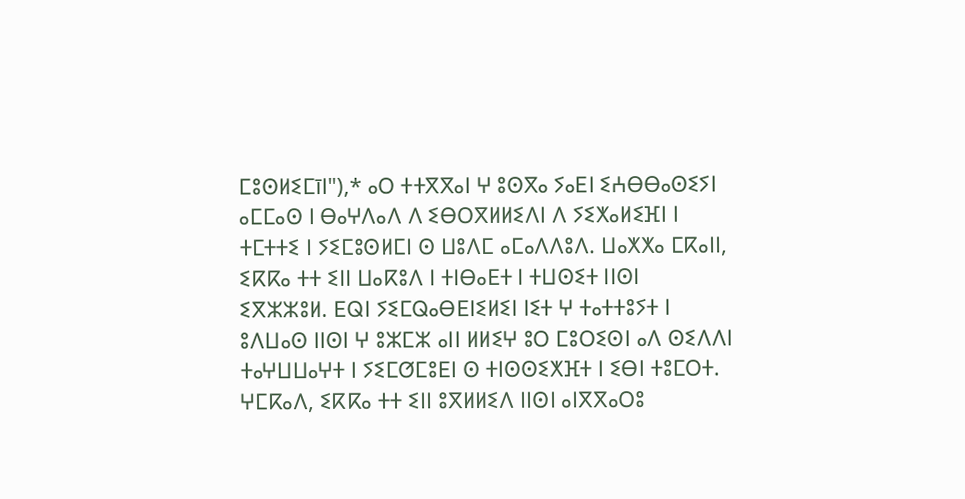ⵎⵓⵙⵍⵉⵎīⵏ"),* ⴰⵔ ⵜⵜⴳⴳⴰⵏ ⵖ ⵓⵙⴳⴰ ⵢⴰⴹⵏ ⵉⵄⴱⴱⴰⵙⵉⵢⵏ ⴰⵎⵎⴰⵙ ⵏ ⴱⴰⵖⴷⴰⴷ ⴷ ⵉⴱⵔⴳⵍⵍⵉⴷⵏ ⴷ ⵢⵉⵅⴰⵍⵉⴼⵏ ⵏ ⵜⵎⵜⵜⵉ ⵏ ⵢⵉⵎⵓⵙⵍⵎⵏ ⵙ ⵡⵓⴷⵎ ⴰⵎⴰⴷⴷⵓⴷ. ⵡⴰⵅⵅⴰ ⵎⴽⴰⵏⵏ, ⵉⴽⴽⴰ ⵜⵜ ⵉⵏⵏ ⵡⴰⴽⵓⴷ ⵏ ⵜⵏⴱⴰⴹⵜ ⵏ ⵜⵡⵙⵉⵜ ⵏⵏⵙⵏ ⵉⴳⵣⵣⵓⵍ. ⴹⵕⵏ ⵢⵉⵎⵕⴰⴱⴹⵏⵉⵍⵉⵏ ⵏⵉⵜ ⵖ ⵜⴰⵜⵜⵓⵢⵜ ⵏ ⵓⴷⵡⴰⵙ ⵏⵏⵙⵏ ⵖ ⵓⵣⵎⵣ ⴰⵏⵏ ⵍⵍⵉⵖ ⵓⵔ ⵎⵓⵔⵉⵙⵏ ⴰⴷ ⵙⵉⴷⴷⵏ ⵜⴰⵖⵡⵡⴰⵖⵜ ⵏ ⵢⵉⵎⵚⵎⵓⴹⵏ ⵙ ⵜⵏⵙⵙⵉⵅⴼⵜ ⵏ ⵉⴱⵏ ⵜⵓⵎⵔⵜ. ⵖⵎⴽⴰⴷ, ⵉⴽⴽⴰ ⵜⵜ ⵉⵏⵏ ⵓⴳⵍⵍⵉⴷ ⵏⵏⵙⵏ ⴰⵏⴳⴳⴰⵔⵓ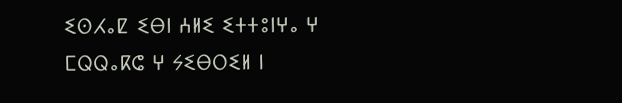ⵉⵙⵃⴰⵇ ⵉⴱⵏ ⵄⵍⵉ ⵉⵜⵜⵓⵏⵖⴰ ⵖ ⵎⵕⵕⴰⴽⵛ ⵖ ⵢⵉⴱⵔⵉⵍ ⵏ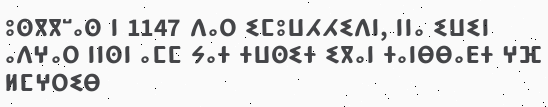ⵓⵙⴳⴳⵯⴰⵙ ⵏ 1147 ⴷⴰⵔ ⵉⵎⵓⵡⵃⵃⵉⴷⵏ, ⵏⵏⴰ ⵉⵡⵉⵏ ⴰⴷⵖⴰⵔ ⵏⵏⵙⵏ ⴰⵎⵎ ⵢⴰⵜ ⵜⵡⵙⵉⵜ ⵉⴳⴰⵏ ⵜⴰⵏⴱⴱⴰⴹⵜ ⵖⴼ ⵍⵎⵖⵔⵉⴱ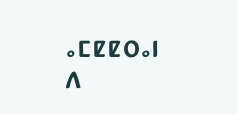ⴰⵎⵇⵇⵔⴰⵏ ⴷ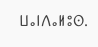ⵡⴰⵏⴷⴰⵍⵓⵙ.